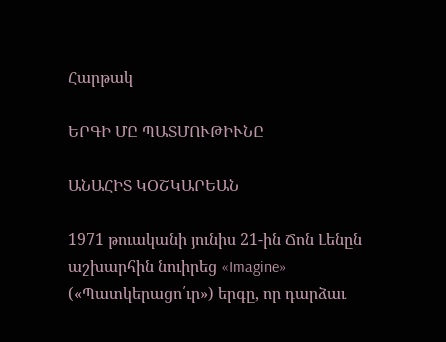Հարթակ

ԵՐԳԻ ՄԸ ՊԱՏՄՈՒԹԻՒՆԸ

ԱՆԱՀԻՏ ԿՕՇԿԱՐԵԱՆ

1971 թուականի յունիս 21-ին Ճոն Լենըն աշխարհին նուիրեց «Imagine» («Պատկերացո՛ւր») երգը, որ դարձաւ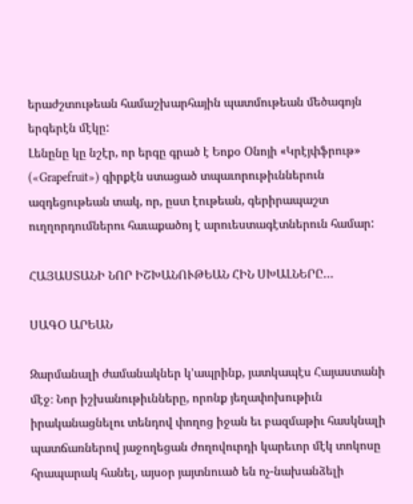երաժշտութեան համաշխարհային պատմութեան մեծագոյն երգերէն մէկը:
Լենընը կը նշէր, որ երգը գրած է Եոքօ Օնոյի «Կրէյփֆրութ» («Grapefruit») գիրքէն ստացած տպաւորութիւններուն ազդեցութեան տակ, որ, ըստ էութեան, գերիրապաշտ ուղղորդումներու հաւաքածոյ է արուեստագէտներուն համար:

ՀԱՅԱՍՏԱՆԻ ՆՈՐ ԻՇԽԱՆՈՒԹԵԱՆ ՀԻՆ ՍԽԱԼՆԵՐԸ…

ՍԱԳՕ ԱՐԵԱՆ

Զարմանալի ժամանակներ կ՚ապրինք, յատկապէս Հայաստանի մէջ։ Նոր իշխանութիւնները, որոնք յեղափոխութիւն իրականացնելու տենդով փողոց իջան եւ բազմաթիւ հասկնալի պատճառներով յաջողեցան ժողովուրդի կարեւոր մէկ տոկոսը հրապարակ հանել, այսօր յայտնուած են ոչ-նախանձելի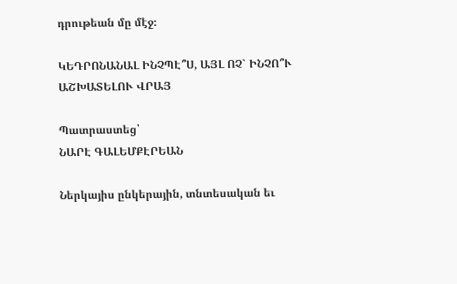դրութեան մը մէջ։

ԿԵԴՐՈՆԱՆԱԼ ԻՆՉՊԷ՞Ս, ԱՅԼ ՈՉ` ԻՆՉՈ՞Ւ ԱՇԽԱՏԵԼՈՒ ՎՐԱՅ

Պատրաստեց՝
ՆԱՐԷ ԳԱԼԵՄՔԷՐԵԱՆ

Ներկայիս ընկերային, տնտեսական եւ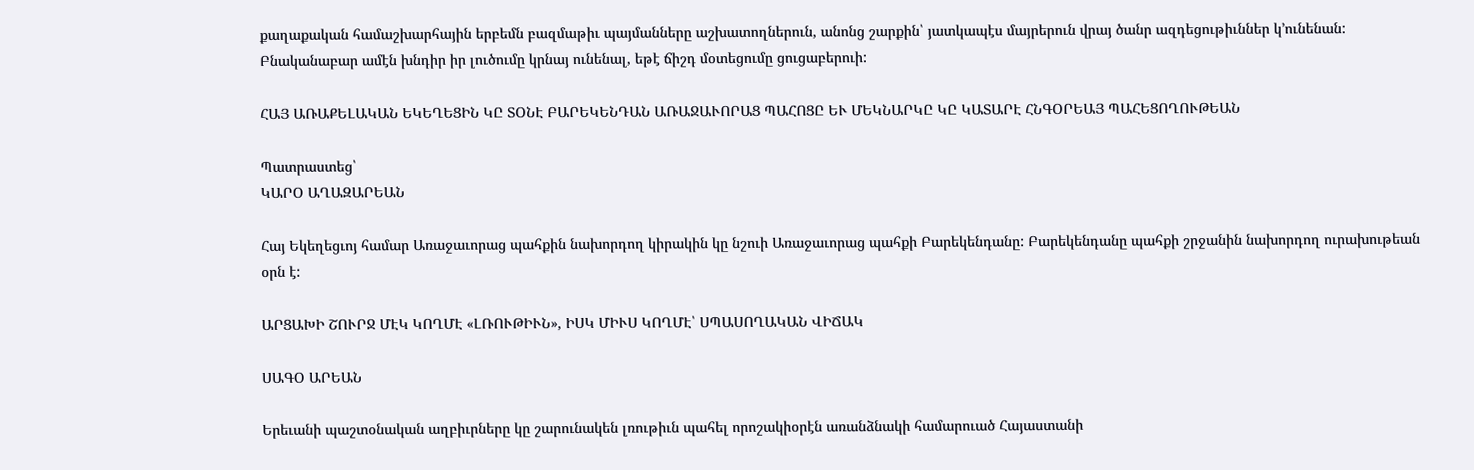քաղաքական համաշխարհային երբեմն բազմաթիւ պայմանները աշխատողներուն, անոնց շարքին՝ յատկապէս մայրերուն վրայ ծանր ազդեցութիւններ կ՚ունենան: Բնականաբար ամէն խնդիր իր լուծումը կրնայ ունենալ, եթէ ճիշդ մօտեցումը ցուցաբերուի:

ՀԱՅ ԱՌԱՔԵԼԱԿԱՆ ԵԿԵՂԵՑԻՆ ԿԸ ՏՕՆԷ ԲԱՐԵԿԵՆԴԱՆ ԱՌԱՋԱՒՈՐԱՑ ՊԱՀՈՑԸ ԵՒ ՄԵԿՆԱՐԿԸ ԿԸ ԿԱՏԱՐԷ ՀՆԳՕՐԵԱՅ ՊԱՀԵՑՈՂՈՒԹԵԱՆ

Պատրաստեց՝
ԿԱՐՕ ԱՂԱԶԱՐԵԱՆ

Հայ Եկեղեցւոյ համար Առաջաւորաց պահքին նախորդող կիրակին կը նշուի Առաջաւորաց պահքի Բարեկենդանը: Բարեկենդանը պահքի շրջանին նախորդող ուրախութեան օրն է:

ԱՐՑԱԽԻ ՇՈՒՐՋ ՄԷԿ ԿՈՂՄԷ «ԼՌՈՒԹԻՒՆ», ԻՍԿ ՄԻՒՍ ԿՈՂՄԷ՝ ՍՊԱՍՈՂԱԿԱՆ ՎԻՃԱԿ

ՍԱԳՕ ԱՐԵԱՆ

Երեւանի պաշտօնական աղբիւրները կը շարունակեն լռութիւն պահել որոշակիօրէն առանձնակի համարուած Հայաստանի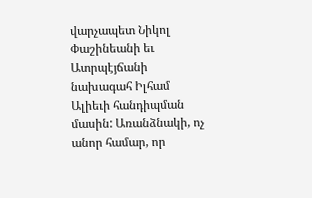վարչապետ Նիկոլ Փաշինեանի եւ Ատրպէյճանի նախագահ Իլհամ Ալիեւի հանդիպման մասին: Առանձնակի, ոչ անոր համար, որ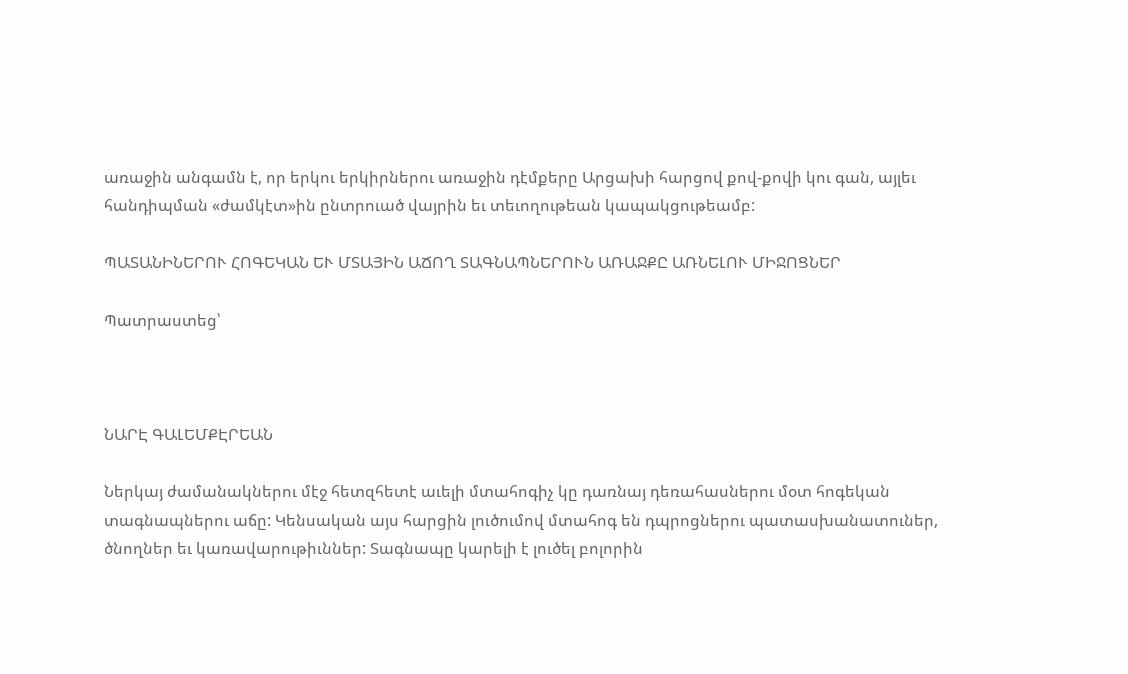առաջին անգամն է, որ երկու երկիրներու առաջին դէմքերը Արցախի հարցով քով-քովի կու գան, այլեւ հանդիպման «ժամկէտ»ին ընտրուած վայրին եւ տեւողութեան կապակցութեամբ:

ՊԱՏԱՆԻՆԵՐՈՒ ՀՈԳԵԿԱՆ ԵՒ ՄՏԱՅԻՆ ԱՃՈՂ ՏԱԳՆԱՊՆԵՐՈՒՆ ԱՌԱՋՔԸ ԱՌՆԵԼՈՒ ՄԻՋՈՑՆԵՐ

Պատրաստեց՝



ՆԱՐԷ ԳԱԼԵՄՔԷՐԵԱՆ

Ներկայ ժամանակներու մէջ հետզհետէ աւելի մտահոգիչ կը դառնայ դեռահասներու մօտ հոգեկան տագնապներու աճը: Կենսական այս հարցին լուծումով մտահոգ են դպրոցներու պատասխանատուներ, ծնողներ եւ կառավարութիւններ: Տագնապը կարելի է լուծել բոլորին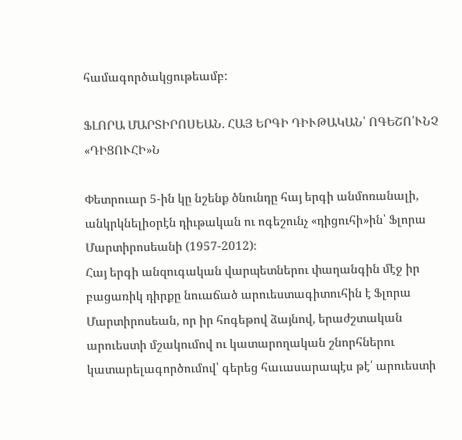համագործակցութեամբ:

ՖԼՈՐԱ ՄԱՐՏԻՐՈՍԵԱՆ. ՀԱՅ ԵՐԳԻ ԴԻՒԹԱԿԱՆ՝ ՈԳԵՇՈ՛ՒՆՉ «ԴԻՑՈՒՀԻ»Ն

Փետրուար 5-ին կը նշենք ծնունդը հայ երգի անմոռանալի, անկրկնելիօրէն դիւթական ու ոգեշունչ «դիցուհի»ին՝ Ֆլորա Մարտիրոսեանի (1957-2012)։
Հայ երգի անզուգական վարպետներու փաղանգին մէջ իր բացառիկ դիրքը նուաճած արուեստագիտուհին է Ֆլորա Մարտիրոսեան, որ իր հոգեթով ձայնով, երաժշտական արուեստի մշակումով ու կատարողական շնորհներու կատարելագործումով՝ գերեց հաւասարապէս թէ՛ արուեստի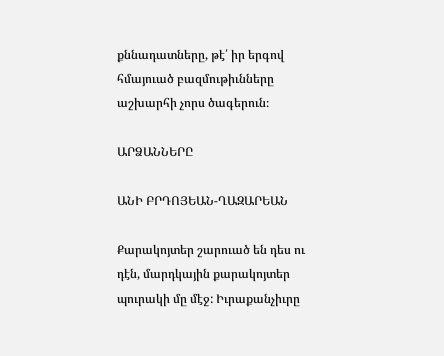քննադատները, թէ՛ իր երգով հմայուած բազմութիւնները աշխարհի չորս ծագերուն։

ԱՐՁԱՆՆԵՐԸ

ԱՆԻ ԲՐԴՈՅԵԱՆ-ՂԱԶԱՐԵԱՆ

Քարակոյտեր շարուած են դես ու դէն, մարդկային քարակոյտեր պուրակի մը մէջ: Իւրաքանչիւրը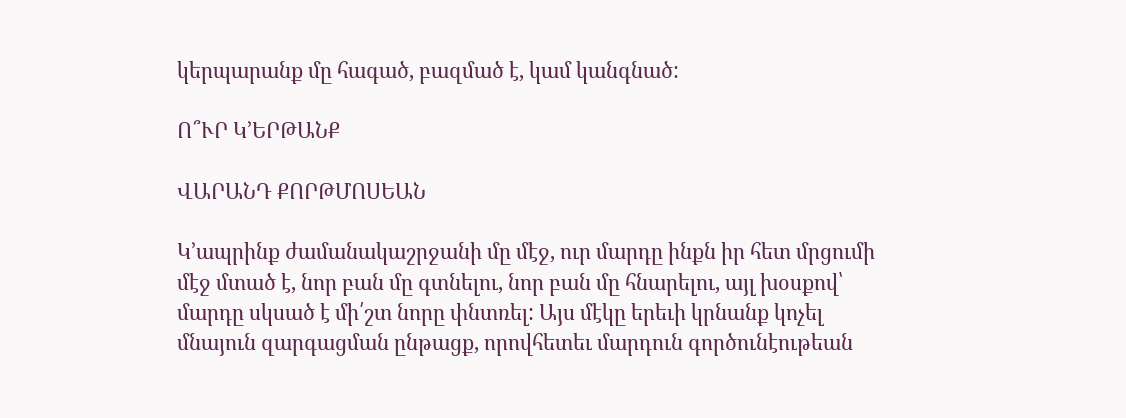կերպարանք մը հագած, բազմած է, կամ կանգնած:

Ո՞ՒՐ Կ՚ԵՐԹԱՆՔ

ՎԱՐԱՆԴ ՔՈՐԹՄՈՍԵԱՆ

Կ՚ապրինք ժամանակաշրջանի մը մէջ, ուր մարդը ինքն իր հետ մրցումի մէջ մտած է, նոր բան մը գտնելու, նոր բան մը հնարելու, այլ խօսքով՝ մարդը սկսած է մի՛շտ նորը փնտռել: Այս մէկը երեւի կրնանք կոչել մնայուն զարգացման ընթացք, որովհետեւ մարդուն գործունէութեան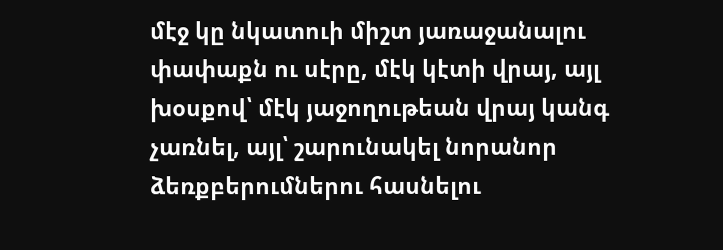մէջ կը նկատուի միշտ յառաջանալու փափաքն ու սէրը, մէկ կէտի վրայ, այլ խօսքով՝ մէկ յաջողութեան վրայ կանգ չառնել, այլ՝ շարունակել նորանոր ձեռքբերումներու հասնելու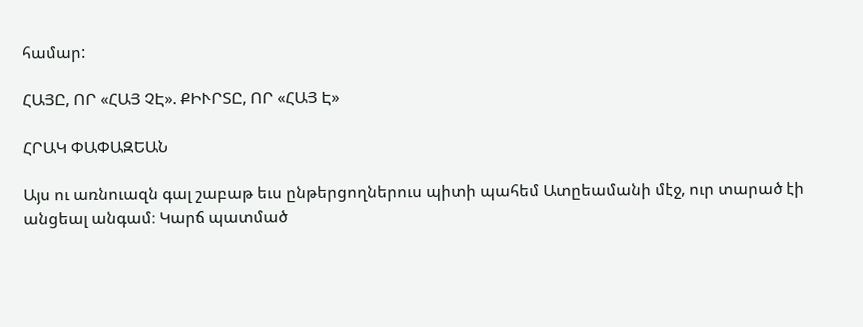համար:

ՀԱՅԸ, ՈՐ «ՀԱՅ ՉԷ». ՔԻՒՐՏԸ, ՈՐ «ՀԱՅ Է»

ՀՐԱԿ ՓԱՓԱԶԵԱՆ

Այս ու առնուազն գալ շաբաթ եւս ընթերցողներուս պիտի պահեմ Ատըեամանի մէջ, ուր տարած էի անցեալ անգամ։ Կարճ պատմած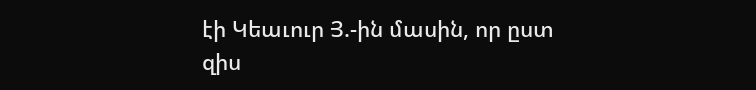էի Կեաւուր Յ.-ին մասին, որ ըստ զիս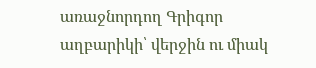առաջնորդող Գրիգոր աղբարիկի՝ վերջին ու միակ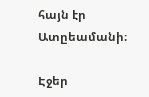հայն էր Ատըեամանի։

Էջեր